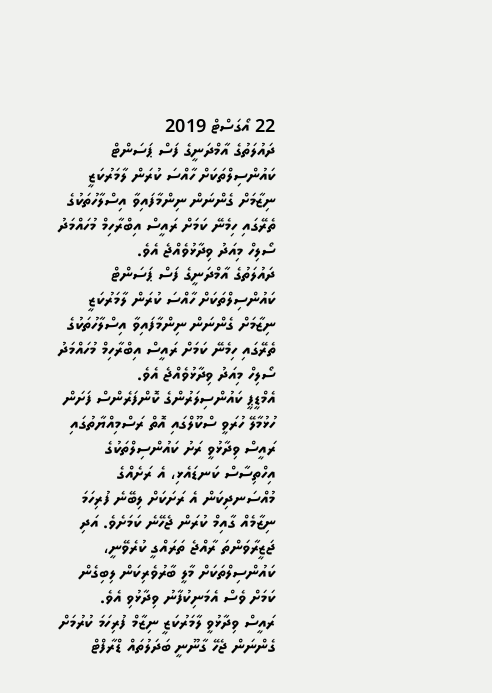22 އޯގަސްޓް 2019
ދައުލަތުގެ އާމްދަނީގެ ފަސް ޕަސަންޓް ކައުންސިލްތަކަށް ހާއްސަ ކުރަން ލާމަރުކަޒީ ނިޒާމަށް ގެންނަން ނިންމާފައިވާ އިސްލާހުތަކުގެ ތެރޭގައި ހިމެނޭ ކަމަށް ރައީސް އިބްރާހިމް މުހައްމަދު ސޯލިހް މިއަދު ވިދާޅުވެއްޖެ އެވެ.
ދައުލަތުގެ އާމްދަނީގެ ފަސް ޕަސަންޓް ކައުންސިލްތަކަށް ހާއްސަ ކުރަން ލާމަރުކަޒީ ނިޒާމަށް ގެންނަން ނިންމާފައިވާ އިސްލާހުތަކުގެ ތެރޭގައި ހިމެނޭ ކަމަށް ރައީސް އިބްރާހިމް މުހައްމަދު ސޯލިހް މިއަދު ވިދާޅުވެއްޖެ އެވެ.
އެމްޑީޕީ ކައުންސިލަރުންގެ ކޮންފަރެންސް ފަށަން ހުޅުމާލޭ ހުރަވީ ސްކޫލްގައި އޮތް ރަސްމިއްޔާތުގައި ރައީސް ވިދާޅުވީ ރަށު ކައުންސިލްތަކުގެ އިހްތިސާސް ކަނޑައެޅި، އެ ރަށެއްގެ މުއްސަނދިކަން އެ ރަށަކަށް ލިބޭނެ ފުރިހަމަ ނިޒާމެއް ގާއިމް ކުރަން ޖެހޭނެ ކަމަށެވެ. އަދި ޖަޒީރާވަންތަ ރާއްޖެ ތަރައްގީ ކުރެވޭނީ، ކައުންސިލްތަކަށް މާލީ ބާރުވެރިކަން ލިބިގެން ކަމަށް ވެސް އެމަނިކުފާނު ވިދާޅުވި އެވެ.
ރައީސް ވިދާޅުވީ ލާމަރުކަޒީ ނިޒާމް ފުރިހަމަ ކުރުމަށް ގެންނަން ޖެހޭ ގާނޫނީ ބަދަލުތައް ޑްރާފްޓް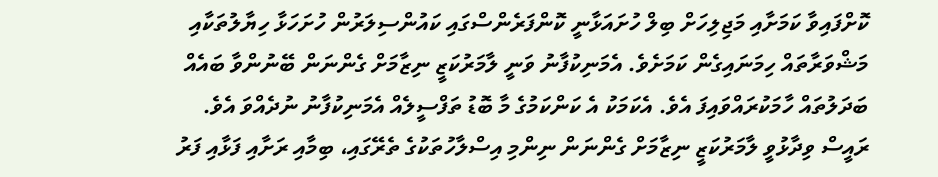ކޮށްފައިވާ ކަމަށާއި މަޖިލިހަށް ބިލް ހުށައަޅާނީ ކޮންފަރެންސްގައި ކައުންސިލަރުން ހުށަހަޅާ ހިޔާލުތަކާއި މަޝްވަރާތައް ހިމަނައިގެން ކަމަށެވެ. އެމަނިކުފާނު ވަނީ ލާމަރުކަޒީ ނިޒާމަށް ގެންނަން ބޭނުންވާ ބައެއް ބަދަލުތައް ހާމަކުރައްވައިފަ އެވެ. އެކަމަކު އެ ކަންކަމުގެ މާ ބޮޑު ތަފްސީލެއް އެމަނިކުފާނު ނުދެއްވަ އެވެ.
ރައީސް ވިދާޅުވީ ލާމަރުކަޒީ ނިޒާމަށް ގެންނަން ނިންމި އިސްލާހުތަކުގެ ތެރޭގައި، ބިމާއި ރަށާއި ފަޅާއި ފަރު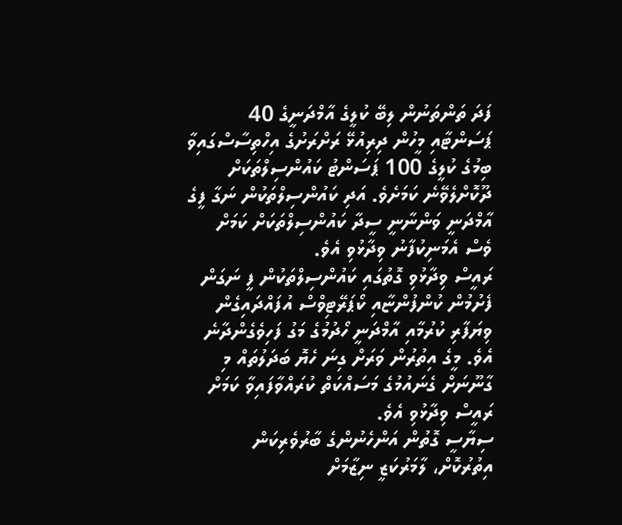ފަދަ ތަންތަނުން ލިބޭ ކުލީގެ އާމްދަނީގެ 40 ޕަސަންޓާއި މީހުން ދިރިއުޅޭ ރަށްރަށުގެ އިހްތިސާސްގައިވާ ބިމުގެ ކުލީގެ 100 ޕަސަންޓު ކައުންސިލްތަކަށް ދޫކޮށްލެވޭނެ ކަމަށެވެ. އަދި ކައުންސިލްތަކުން ނަގާ ފީގެ އާމްދަނީ ވަންނާނީ ސީދާ ކައުންސިލްތަކަށް ކަމަށް ވެސް އެމަނިކުފާނު ވިދާޅުވި އެވެ.
ރައީސް ވިދާޅުވި ގޮތުގައި ކައުންސިލްތަކުން ފީ ނަގަން ފެށުމުން ކުންފުންޏާއި ކޯޕަރޭޓިވްސް އުފައްދައިގެން ވިޔަފާރި ކުރުމާއި އާމްދަނީ ހޯދުމުގެ މަގު ފަހިވެގެންދާނެ އެވެ. މީގެ އިތުރުން ވަރަށް ގިނަ ހެޔޮ ބަދަލުތައް މި ގާނޫނަށް ގެނައުމުގެ މަސައްކަތް ކުރައްވާފައިވާ ކަމަށް ރައީސް ވިދާޅުވި އެވެ.
ސިޔާސީ ގޮތުން އަންހެނުންގެ ބާރުވެރިކަން އިތުރުކޮށް، ލާމަރުކަޒީ ނިޒާމަށް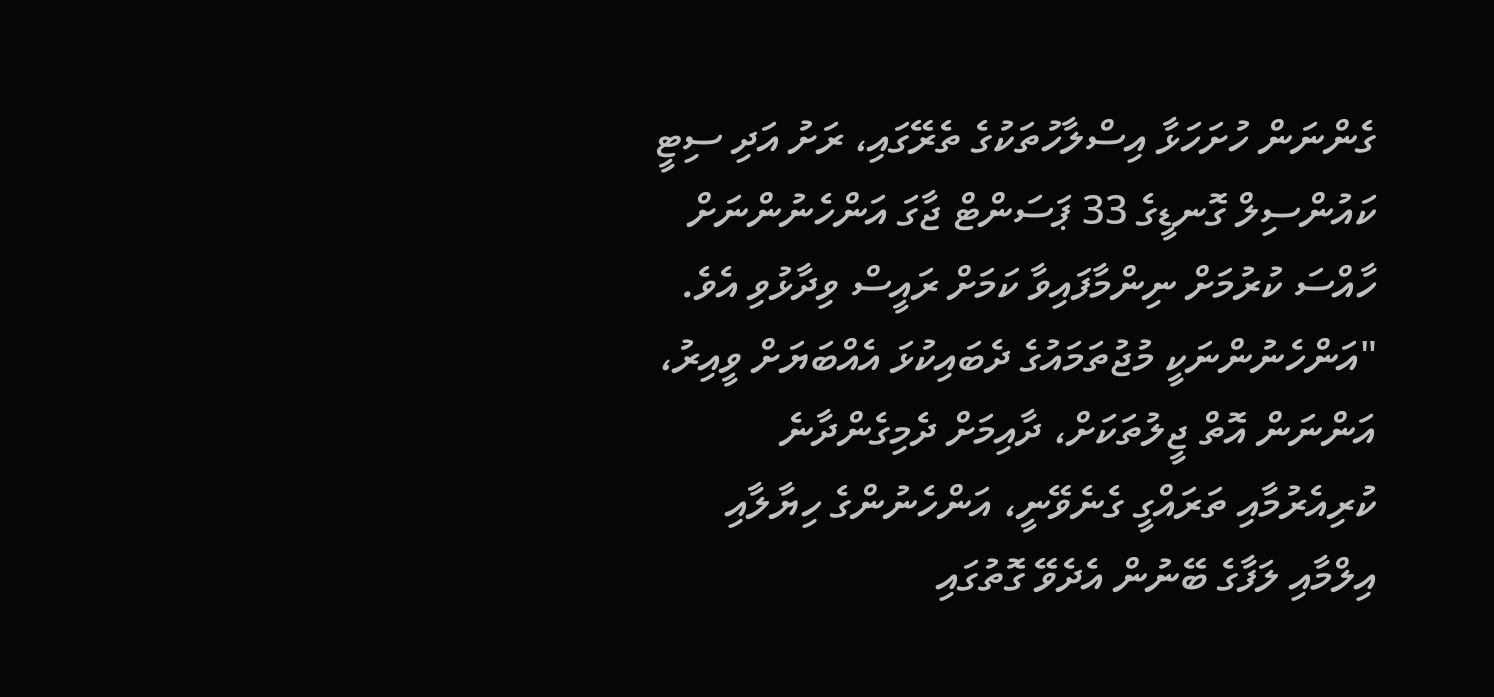ގެންނަން ހުށަހަޅާ އިސްލާހުތަކުގެ ތެރޭގައި، ރަށު އަދި ސިޓީ ކައުންސިލް ގޮނޑީގެ 33 ޕަސަންޓް ޖާގަ އަންހެނުންނަށް ހާއްސަ ކުރުމަށް ނިންމާފައިވާ ކަމަށް ރައީސް ވިދާޅުވި އެވެ.
"އަންހެނުންނަކީ މުޖުތަމައުގެ ދެބައިކުޅަ އެއްބަޔަށް ވީއިރު، އަންނަން އޮތް ޖީލުތަކަށް، ދާއިމަށް ދެމިގެންދާނެ ކުރިއެރުމާއި ތަރައްގީ ގެނެވޭނީ، އަންހެނުންގެ ހިޔާލާއި އިލްމާއި ލަފާގެ ބޭނުން އެދެވޭ ގޮތުގައި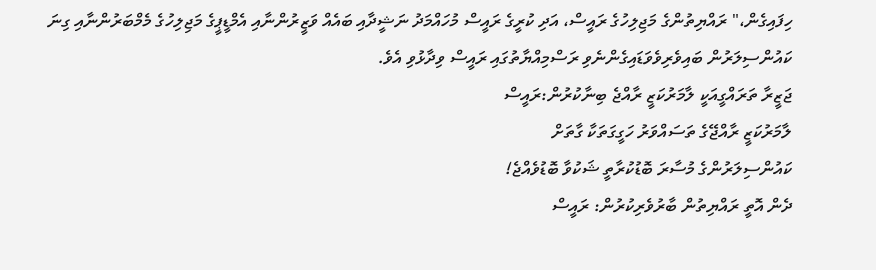ހިފައިގެން،" ރައްޔިތުންގެ މަޖިލިހުގެ ރައީސް، އަދި ކުރީގެ ރައީސް މުހައްމަދު ނަޝީދާއި ބައެއް ވަޒީރުންނާއި އެމްޑީޕީގެ މަޖިލިހުގެ މެމްބަރުންނާއި ގިނަ ކައުންސިލަރުން ބައިވެރިވެވަޑައިގެންނެވި ރަސްމިއްޔާތުގައި ރައީސް ވިދާޅުވި އެވެ.
ޖަޒީރާ ތަރައްގީއަކީ ލާމަރުކަޒީ ރާއްޖެ ބިނާކުރުން:ރައީސް
ލާމަރުކަޒީ ރާއްޖޭގެ ތަސައްވަރު ހަގީގަތަކާ ގާތަށް
ކައުންސިލަރުންގެ މުސާރަ ބޮޑުކުރާތީ ޝަކުވާ ބޮޑުވެއްޖެ!
ދެން އޮތީ ރައްޔިތުން ބާރުވެރިކުރުން: ރައީސް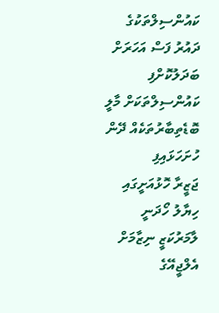ކައުންސިލްތަކުގެ ދައުރު ފަސް އަހަރަށް ބަދަލުކޮށްފި
ކައުންސިލްތަކަށް މާލީ ބޮޑެތިބާރުތަކެއް ދޭން ހުށަހަޅައިފި
ޖަޒީރާ ހޮޅުއަށީގައި ހިޔާލު ހޯދަނީ ލާމަރުކަޒީ ނިޒާމަށް
އެލްޖީއޭގެ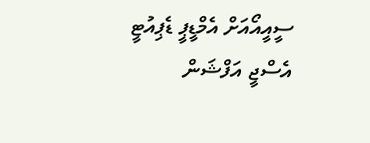ސީއީއޯއަށް އެމްޑީޕީ ޑެޕިއުޓީ އެސްޖީ އަފްޝަން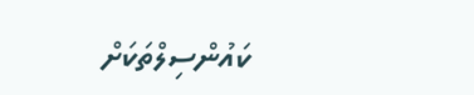ކައުންސިލްތަކަށް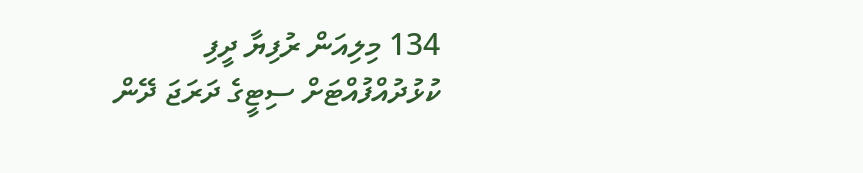134 މިލިއަން ރުފިޔާ ދީފި
ކުޅުދުއްފުއްޓަށް ސިޓީގެ ދަރަޖަ ދޭން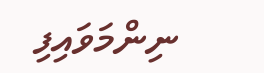ނިންމަވައިފި